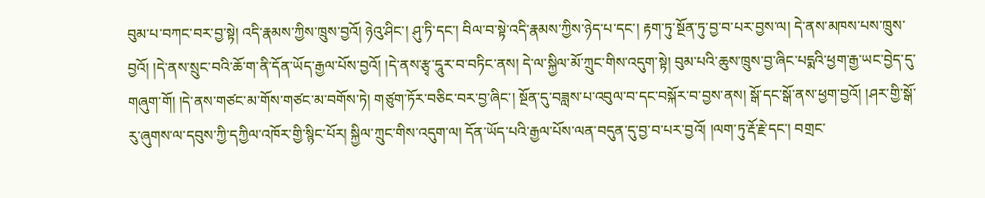བུམ་པ་བཀང་བར་བྱ་སྟེ། འདི་རྣམས་ཀྱིས་ཁྲུས་བྱའོ། ཉེའུ་ཤིང་། ཤུ་ཏི་དང་། བིལ་བ་སྟེ་འདི་རྣམས་ཀྱིས་ཉེད་པ་དང་། རྟག་ཏུ་སྔོན་ཏུ་བྱ་བ་པར་བྱས་ལ། དེ་ནས་མཁས་པས་ཁྲུས་བྱའོ། །དེ་ནས་སྲུང་བའི་ཆོ་ག་ནི་དོན་ཡོད་རྒྱལ་པོས་བྱའོ། །དེ་ནས་རྩྭ་དཱུར་བ་བཏིང་ནས། དེ་ལ་སྐྱིལ་མོ་ཀྲུང་གིས་འདུག་སྟེ། བུམ་པའི་ཆུས་ཁྲུས་བྱ་ཞིང་པདྨའི་ཕྱག་རྒྱ་ཡང་བྱེད་དུ་གཞུག་གོ། །དེ་ནས་གཙང་མ་གོས་གཙང་མ་བགོས་ཏེ། གཙུག་ཏོར་བཅིང་བར་བྱ་ཞིང་། སྔོན་དུ་བཟླས་པ་འབུལ་བ་དང་བསྐོར་བ་བྱས་ནས། སྒོ་དང་སྒོ་ནས་ཕྱག་བྱའོ། །ཤར་གྱི་སྒོ་རུ་ཞུགས་ལ་དབུས་ཀྱི་དཀྱིལ་འཁོར་གྱི་སྙིང་པོར། སྐྱིལ་ཀྲུང་གིས་འདུག་ལ། དོན་ཡོད་པའི་རྒྱལ་པོས་ལན་བདུན་དུ་བྱ་བ་པར་བྱའོ། །ལག་ཏུ་རྡོ་རྗེ་དང་། བགྲང་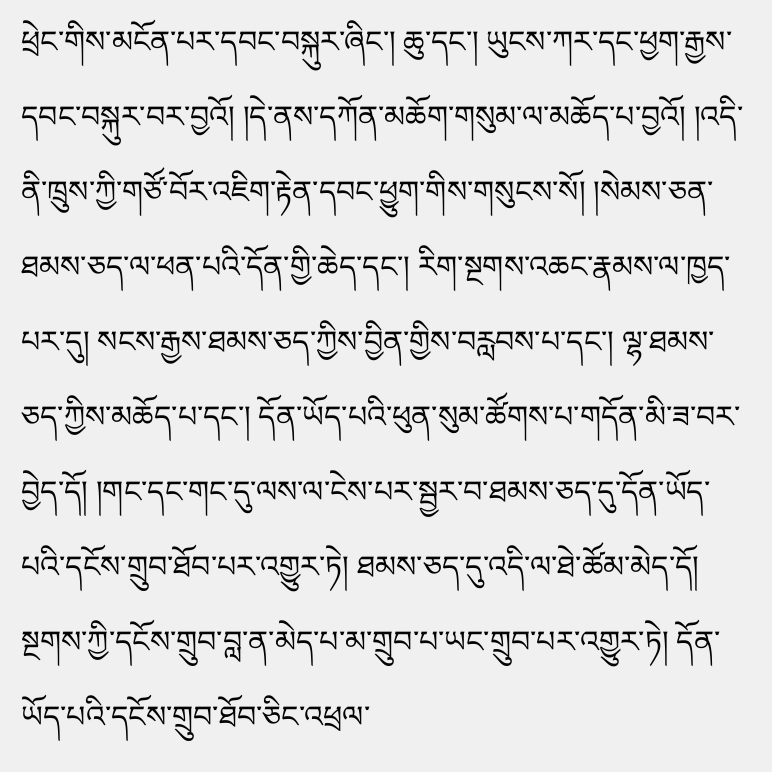ཕྲེང་གིས་མངོན་པར་དབང་བསྐུར་ཞིང་། ཆུ་དང་། ཡུངས་ཀར་དང་ཕྱག་རྒྱས་དབང་བསྐུར་བར་བྱའོ། །དེ་ནས་དཀོན་མཆོག་གསུམ་ལ་མཆོད་པ་བྱའོ། །འདི་ནི་ཁྲུས་ཀྱི་གཙོ་བོར་འཇིག་རྟེན་དབང་ཕྱུག་གིས་གསུངས་སོ། །སེམས་ཅན་ཐམས་ཅད་ལ་ཕན་པའི་དོན་གྱི་ཆེད་དང་། རིག་སྔགས་འཆང་རྣམས་ལ་ཁྱད་པར་དུ། སངས་རྒྱས་ཐམས་ཅད་ཀྱིས་བྱིན་གྱིས་བརླབས་པ་དང་། ལྷ་ཐམས་ཅད་ཀྱིས་མཆོད་པ་དང་། དོན་ཡོད་པའི་ཕུན་སུམ་ཚོགས་པ་གདོན་མི་ཟ་བར་བྱེད་དོ། །གང་དང་གང་དུ་ལས་ལ་ངེས་པར་སྦྱར་བ་ཐམས་ཅད་དུ་དོན་ཡོད་པའི་དངོས་གྲུབ་ཐོབ་པར་འགྱུར་ཏེ། ཐམས་ཅད་དུ་འདི་ལ་ཐེ་ཚོམ་མེད་དོ། སྔགས་ཀྱི་དངོས་གྲུབ་བླ་ན་མེད་པ་མ་གྲུབ་པ་ཡང་གྲུབ་པར་འགྱུར་ཏེ། དོན་ཡོད་པའི་དངོས་གྲུབ་ཐོབ་ཅིང་འཕྲལ་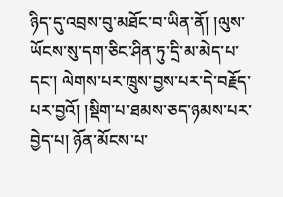ཉིད་དུ་འབྲས་བུ་མཐོང་བ་ཡིན་ནོ། །ལུས་ཡོངས་སུ་དག་ཅིང་ཤིན་ཏུ་དྲི་མ་མེད་པ་དང་། ལེགས་པར་ཁྲུས་བྱས་པར་དེ་བརྗོད་པར་བྱའོ། །སྡིག་པ་ཐམས་ཅད་ཉམས་པར་བྱེད་པ། ཉོན་མོངས་པ་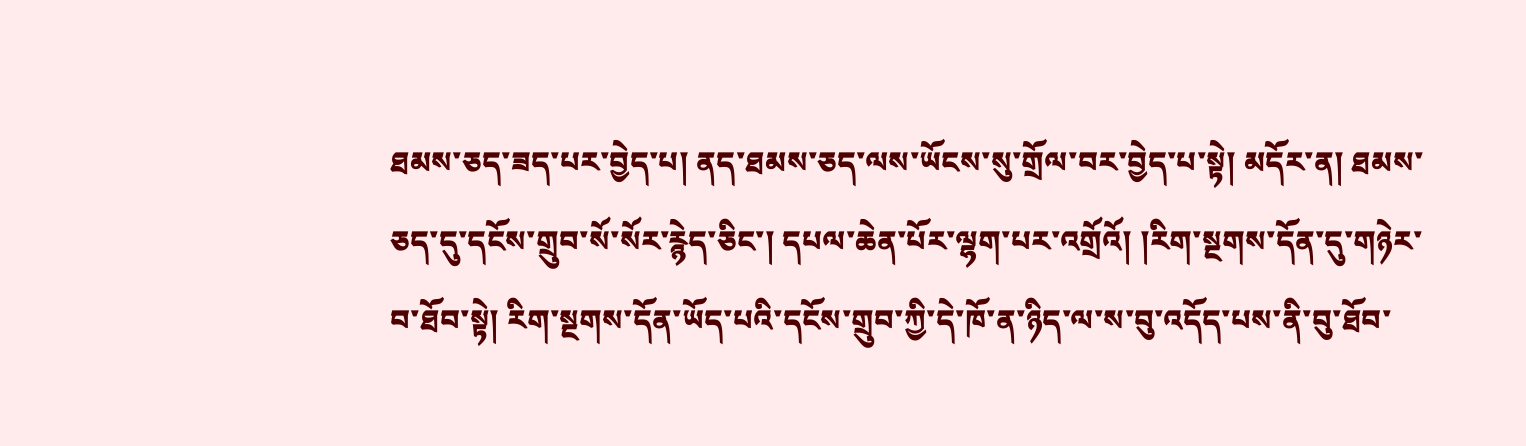ཐམས་ཅད་ཟད་པར་བྱེད་པ། ནད་ཐམས་ཅད་ལས་ཡོངས་སུ་གྲོལ་བར་བྱེད་པ་སྟེ། མདོར་ན། ཐམས་ཅད་དུ་དངོས་གྲུབ་སོ་སོར་རྙེད་ཅིང་། དཔལ་ཆེན་པོར་ལྷག་པར་འགྲོའོ། །རིག་སྔགས་དོན་དུ་གཉེར་བ་ཐོབ་སྟེ། རིག་སྔགས་དོན་ཡོད་པའི་དངོས་གྲུབ་ཀྱི་དེ་ཁོ་ན་ཉིད་ལ་ས་བུ་འདོད་པས་ནི་བུ་ཐོབ་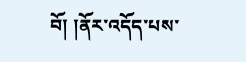བོ། །ནོར་འདོད་པས་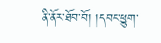ནི་ནོར་ཐོབ་བོ། །དབང་ཕྱུག་